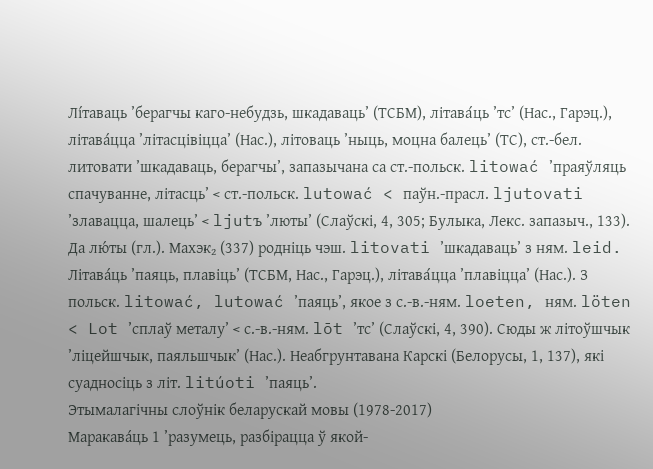Лі́таваць ’берагчы каго-небудзь, шкадаваць’ (ТСБМ), літава́ць ’тс’ (Нас., Гарэц.), літава́цца ’літасцівіцца’ (Нас.), літоваць ’ныць, моцна балець’ (ТС), ст.-бел. литовати ’шкадаваць, берагчы’, запазычана са ст.-польск. litować ’праяўляць спачуванне, літасць’ < ст.-польск. lutować < паўн.-прасл. ljutovati ’злавацца, шалець’ < ljutъ ’люты’ (Слаўскі, 4, 305; Булыка, Лекс. запазыч., 133). Да лю́ты (гл.). Махэк₂ (337) родніць чэш. litovati ’шкадаваць’ з ням. leid.
Літава́ць ’паяць, плавіць’ (ТСБМ, Нас., Гарэц.), літава́цца ’плавіцца’ (Нас.). З польск. litować, lutować ’паяць’, якое з с.-в.-ням. loeten, ням. löten < Lot ’сплаў металу’ < с.-в.-ням. lōt ’тс’ (Слаўскі, 4, 390). Сюды ж літоўшчык ’ліцейшчык, паяльшчык’ (Нас.). Неабгрунтавана Карскі (Белорусы, 1, 137), які суадносіць з літ. litúoti ’паяць’.
Этымалагічны слоўнік беларускай мовы (1978-2017)
Маракава́ць 1 ’разумець, разбірацца ў якой-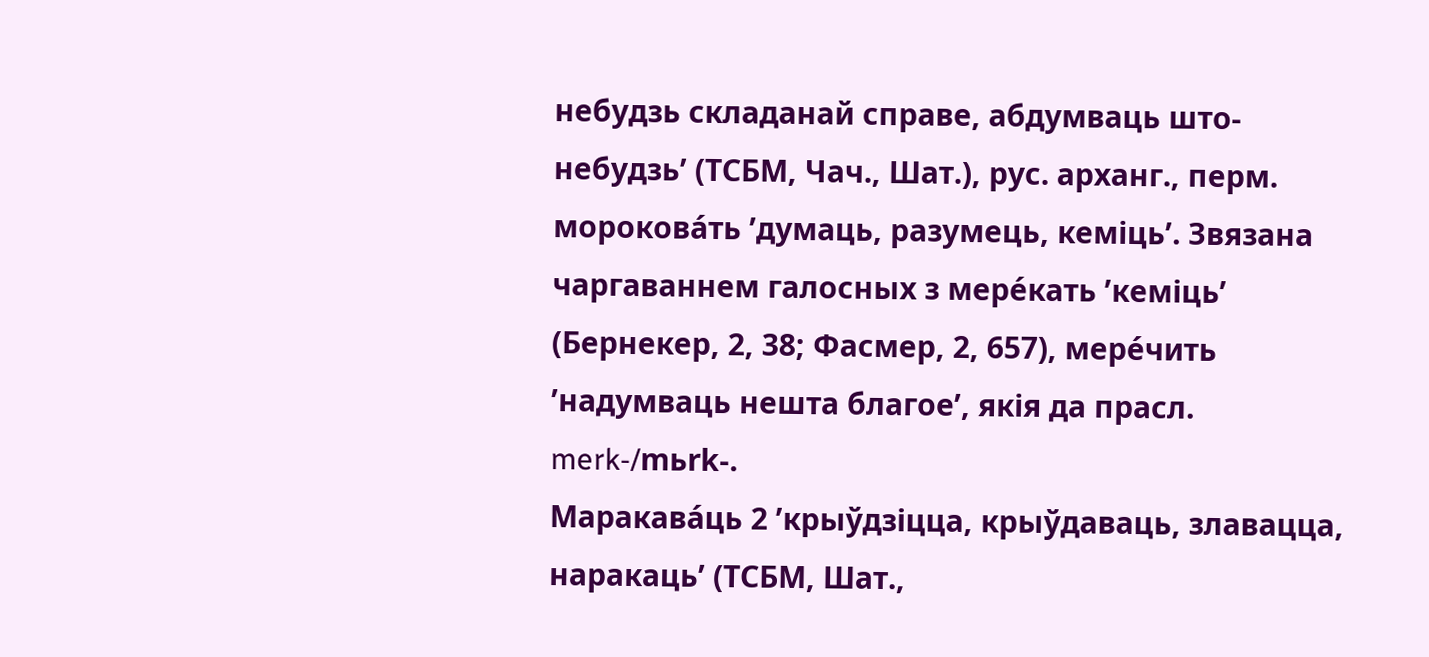небудзь складанай справе, абдумваць што-небудзь’ (ТСБМ, Чач., Шат.), рус. арханг., перм. морокова́ть ’думаць, разумець, кеміць’. Звязана чаргаваннем галосных з мере́кать ’кеміць’ (Бернекер, 2, 38; Фасмер, 2, 657), мере́чить ’надумваць нешта благое’, якія да прасл. merk‑/mьrk‑.
Маракава́ць 2 ’крыўдзіцца, крыўдаваць, злавацца, наракаць’ (ТСБМ, Шат.,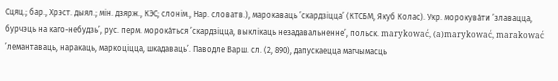Сцяц.; бар., Хрэст. дыял.; мін. дзярж., КЭС; слонім., Нар. словатв.), марокаваць ’скардзіцца’ (КТСБМ, Якуб Колас). Укр. морокува́ти ’злавацца, бурчэць на каго-небудзь’, рус. перм. морока́ться ’скардзіцца, выклікаць незадавальненне’, польск. marykować, (a)marykować, marakować ’лемантаваць, наракаць, маркоціцца, шкадаваць’. Паводле Варш. сл. (2, 890), дапускаецца магчымасць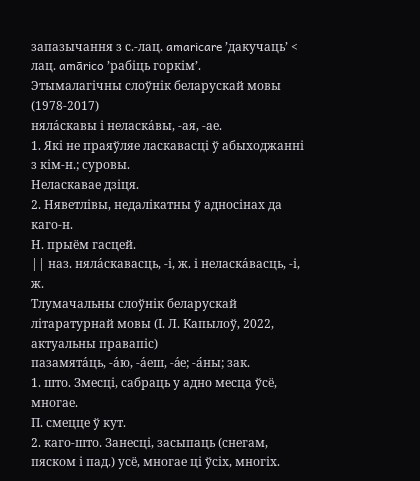запазычання з с.-лац. amaricare ’дакучаць’ < лац. amārico ’рабіць горкім’.
Этымалагічны слоўнік беларускай мовы (1978-2017)
няла́скавы і неласка́вы, -ая, -ае.
1. Які не праяўляе ласкавасці ў абыходжанні з кім-н.; суровы.
Неласкавае дзіця.
2. Няветлівы, недалікатны ў адносінах да каго-н.
Н. прыём гасцей.
|| наз. няла́скавасць, -і, ж. і неласка́васць, -і, ж.
Тлумачальны слоўнік беларускай літаратурнай мовы (І. Л. Капылоў, 2022, актуальны правапіс)
пазамята́ць, -а́ю, -а́еш, -а́е; -а́ны; зак.
1. што. Змесці, сабраць у адно месца ўсё, многае.
П. смецце ў кут.
2. каго-што. Занесці, засыпаць (снегам, пяском і пад.) усё, многае ці ўсіх, многіх.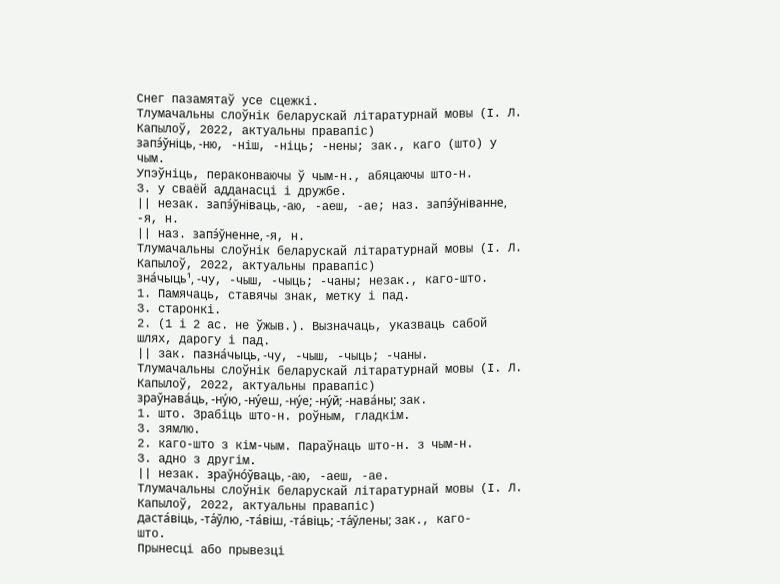Снег пазамятаў усе сцежкі.
Тлумачальны слоўнік беларускай літаратурнай мовы (І. Л. Капылоў, 2022, актуальны правапіс)
запэ́ўніць, -ню, -ніш, -ніць; -нены; зак., каго (што) у чым.
Упэўніць, пераконваючы ў чым-н., абяцаючы што-н.
З. у сваёй адданасці і дружбе.
|| незак. запэ́ўніваць, -аю, -аеш, -ае; наз. запэ́ўніванне, -я, н.
|| наз. запэ́ўненне, -я, н.
Тлумачальны слоўнік беларускай літаратурнай мовы (І. Л. Капылоў, 2022, актуальны правапіс)
зна́чыць¹, -чу, -чыш, -чыць; -чаны; незак., каго-што.
1. Памячаць, ставячы знак, метку і пад.
З. старонкі.
2. (1 і 2 ас. не ўжыв.). Вызначаць, указваць сабой шлях, дарогу і пад.
|| зак. пазна́чыць, -чу, -чыш, -чыць; -чаны.
Тлумачальны слоўнік беларускай літаратурнай мовы (І. Л. Капылоў, 2022, актуальны правапіс)
зраўнава́ць, -ну́ю, -ну́еш, -ну́е; -ну́й; -нава́ны; зак.
1. што. Зрабіць што-н. роўным, гладкім.
З. зямлю.
2. каго-што з кім-чым. Параўнаць што-н. з чым-н.
З. адно з другім.
|| незак. зраўно́ўваць, -аю, -аеш, -ае.
Тлумачальны слоўнік беларускай літаратурнай мовы (І. Л. Капылоў, 2022, актуальны правапіс)
даста́віць, -та́ўлю, -та́віш, -та́віць; -та́ўлены; зак., каго-што.
Прынесці або прывезці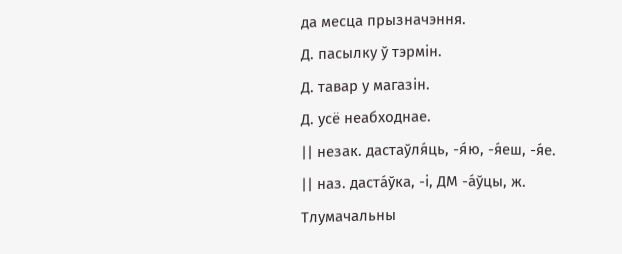да месца прызначэння.
Д. пасылку ў тэрмін.
Д. тавар у магазін.
Д. усё неабходнае.
|| незак. дастаўля́ць, -я́ю, -я́еш, -я́е.
|| наз. даста́ўка, -і, ДМ -а́ўцы, ж.
Тлумачальны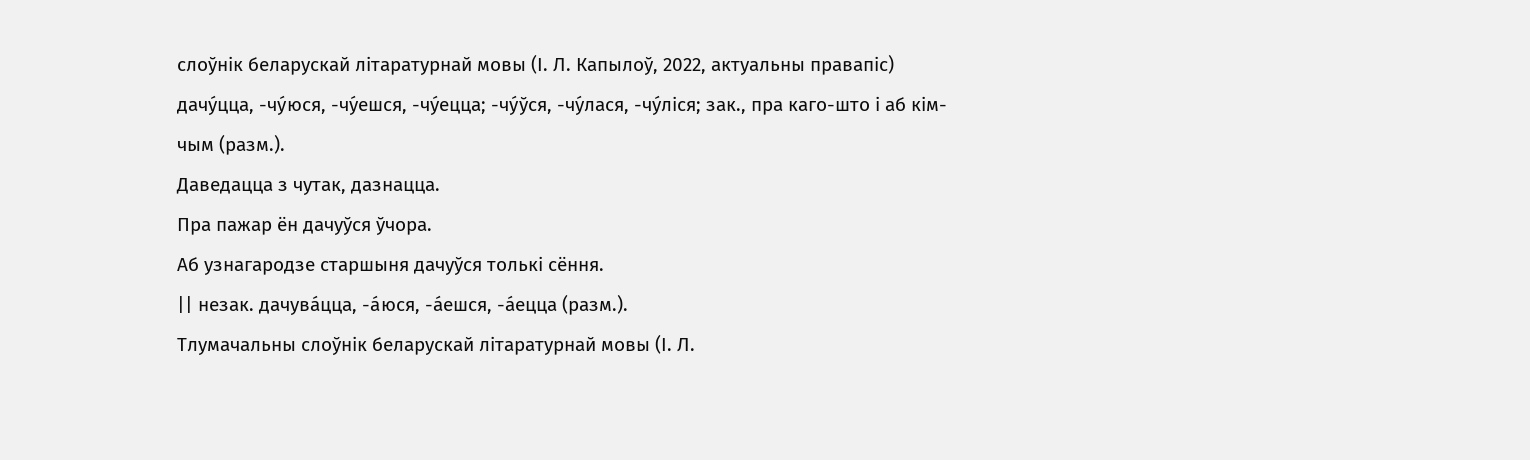слоўнік беларускай літаратурнай мовы (І. Л. Капылоў, 2022, актуальны правапіс)
дачу́цца, -чу́юся, -чу́ешся, -чу́ецца; -чу́ўся, -чу́лася, -чу́ліся; зак., пра каго-што і аб кім-чым (разм.).
Даведацца з чутак, дазнацца.
Пра пажар ён дачуўся ўчора.
Аб узнагародзе старшыня дачуўся толькі сёння.
|| незак. дачува́цца, -а́юся, -а́ешся, -а́ецца (разм.).
Тлумачальны слоўнік беларускай літаратурнай мовы (І. Л.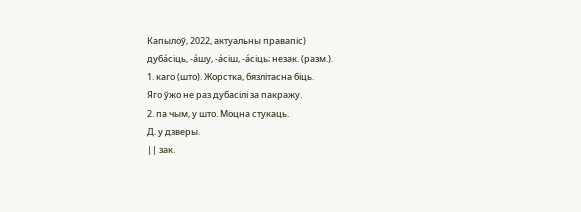Капылоў, 2022, актуальны правапіс)
дуба́сіць, -а́шу, -а́сіш, -а́сіць; незак. (разм.).
1. каго (што). Жорстка, бязлітасна біць.
Яго ўжо не раз дубасілі за пакражу.
2. па чым, у што. Моцна стукаць.
Д. у дзверы.
|| зак.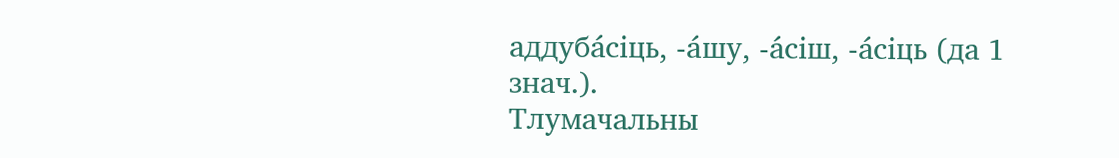аддуба́сіць, -а́шу, -а́сіш, -а́сіць (да 1 знач.).
Тлумачальны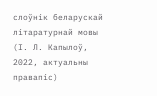слоўнік беларускай літаратурнай мовы (І. Л. Капылоў, 2022, актуальны правапіс)